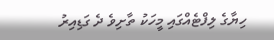ހިޔާގެ ލިފްޓެއްގައި މީހަކު ތާށިވެ ދެ ގަޑިއިރު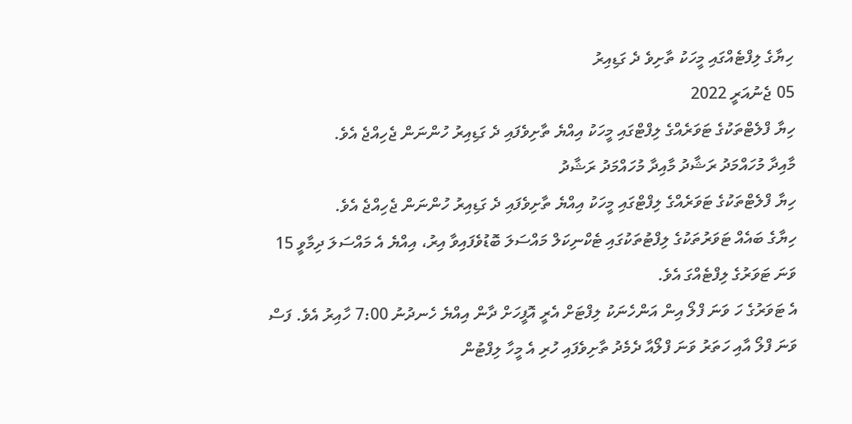ހިޔާގެ ލިފްޓެއްގައި މީހަކު ތާށިވެ ދެ ގަޑިއިރު
05 ޖެނުއަރީ 2022
ހިޔާ ފްލެޓްތަކުގެ ޓަވަރެއްގެ ލިފްޓްގައި މީހަކު އިއްޔެ ތާށިވެފައި ދެ ގަޑިއިރު ހުންނަން ޖެހިއްޖެ އެވެ.
މާއިދާ މުހައްމަދު ރަޝާދު މާއިދާ މުހައްމަދު ރަޝާދު
ހިޔާ ފްލެޓްތަކުގެ ޓަވަރެއްގެ ލިފްޓްގައި މީހަކު އިއްޔެ ތާށިވެފައި ދެ ގަޑިއިރު ހުންނަން ޖެހިއްޖެ އެވެ.
ހިޔާގެ ބައެއް ޓަވަރުތަކުގެ ލިފްޓުތަކުގައި ޓެކްނިކަލް މައްސަލަ ބޮޑުވެފައިވާ އިރު، އިއްޔެ އެ މައްސަލަ ދިމާވީ 15 ވަނަ ޓަވަރުގެ ލިފްޓެއްގަ އެވެ.
އެ ޓަވަރުގެ ހަ ވަނަ ފްލޯ އިން އަންހެނަކު ލިފްޓަށް އެރީ އޮފީހަށް ދާން އިއްޔެ ހެނދުނު 7:00 ހާއިރު އެވެ. ފަސް ވަނަ ފްލޯ އާއި ހަތަރު ވަނަ ފްލޯއާ ދެމެދު ތާށިވެފައި ހުރި އެ މީހާ ލިފްޓުން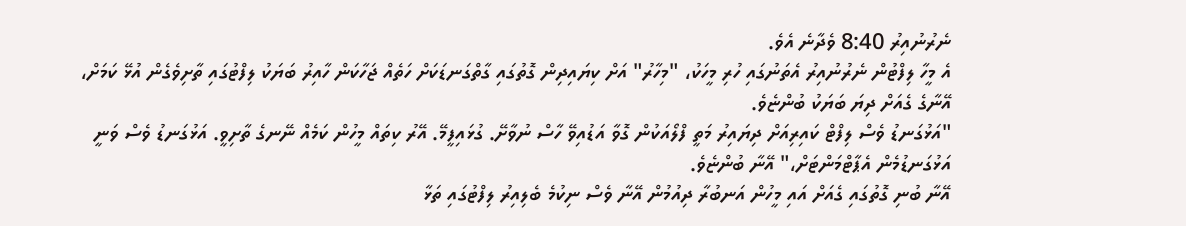ނެރުނުއިރު 8:40 ވެދާނެ އެވެ.
އެ މީހާ ލިފްޓުން ނެރުނުއިރު އެތަނުގައި ހުރި މީހަކު، "މިހާރު" އަށް ކިޔައިދިން ގޮތުގައި ގާތްގަނޑަކަށް ހަތެއް ޖަހާކަން ހާއިރު ބަޔަކު ލިފްޓުގައި ތާށިވެގެން އުޅޭ ކަމަށް، އޭނާގެ ގެއަށް ދިޔަ ބަޔަކު ބުންޏެވެ.
"އަޅުގަނޑު ވެސް ލިފްޓް ކައިރިއަށް ދިޔައިރު މަތީ ފްލޯއަކުން ގޮވާ އަޑުއިވޭ ހާސް ނުވާށޭ. ގުޅައިފީމޭ. އޭރު ކިތައް މީހުން ކަމެއް ނޭނގެ ތާށިވީ. އަޅުގަނޑު ވެސް ވަނީ އަޅުގަނޑުމެން އެޕާޓްމަންޓަށް،" އޭނާ ބުންޏެވެ.
އޭނާ ބުނި ގޮތުގައި ގެއަށް އައި މީހުން އަނބުރާ ދިއުމުން އޭނާ ވެސް ނިކުމެ ބެލިއިރު ލިފްޓުގައި ތަޅާ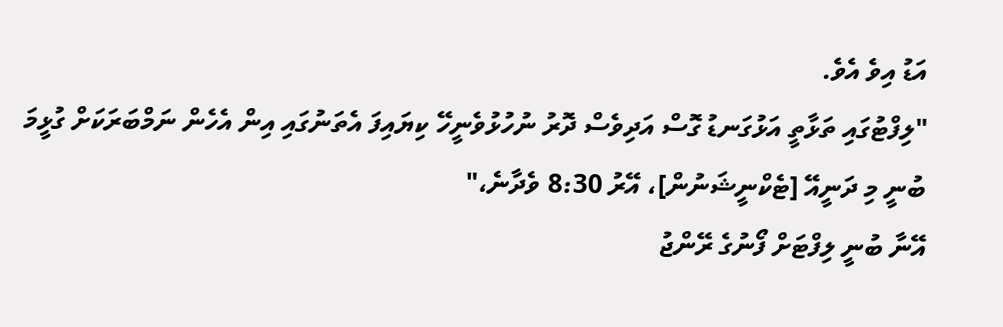އަޑު އިވެ އެވެ.
"ލިފްޓުގައި ތަޅާތީ އަޅުގަނޑު ގޮސް އަދިވެސް ދޮރު ނުހުޅުވެނީހޭ ކިޔައިފަ އެތަނުގައި އިން އެހެން ނަމްބަރަކަށް ގުޅީމަ ބުނީ މި ދަނީއޭ [ޓެކްނީޝަނުން]، އޭރު 8:30 ވެދާނެ،"
އޭނާ ބުނީ ލިފްޓަށް ފޯނުގެ ރޭންޖު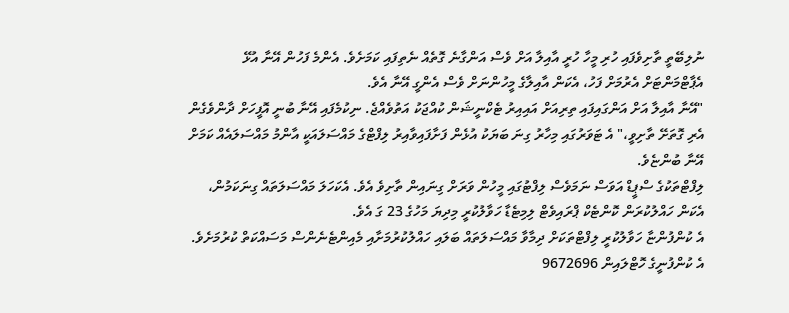ނުލިބޭތީ ތާށިވެފައި ހުރި މީހާ ހުރީ އާއިލާ އަށް ވެސް އަންގާނެ ގޮތެއް ނެތިފައި ކަމަށެވެ. އެންމެ ފަހުން އޭނާ އުޅޭ އެޕާޓްމަންޓަށް އެރުމަށް ފަހު، އެކަން އާއިލާގެ މީހުންނަށް ވެސް އެންގީ އޭނާ އެވެ.
"އޭނާ އާއިލާ އަށް އަންގައިފައި ތިރިއަށް އައިއިރު ޓެކްނީޝަން ކުއްޖަކު އަތުވެއްޖެ. ނިކުމެފައި އޭނާ ބުނީ އޮފީހަށް ދާންވެގެން އެރި ގޮތަށޭ ތާށިވީ،" އެ ޓަވަރުގައި މިހާރު ގިނަ ބަޔަކު އުޅެން ފަށާފައިވާއިރު ލިފްޓްގެ މައްސަލައަކީ އާންމު މައްސަލައެއް ކަމަށް އޭނާ ބުންޏެވެ.
ލިފްޓްތަކުގެ ސްޕީޑް އަވަސް ނަމަވެސް ލިފްޓުގައި މީހުން ވަރަށް ގިނައިން ތާށިވެ އެވެ. އެކަހަލަ މައްސަލަތައް ގިނަކަމުން، އެކަން ހައްލުކުރަން ކޮންޓެކް ޕްރައިވެޓް ލިމިޓެޑާ ހަވާލުކުރީ މިދިޔަ މަހުގެ 23 ގަ އެވެ.
އެ ކުންފުންޏާ ހަވާލުކުރީ ލިފްޓްތަކަށް ދިމާވާ މައްސަލަތައް ބަލައި ހައްލުކުރުމަށާއި މެއިންޓެނެންސް މަސައްކަތް ކުރުމަށެވެ. އެ ކުންފުނީގެ ހޮޓްލައިން 9672696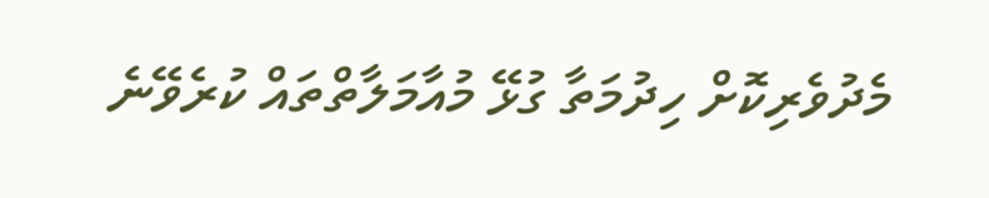މެދުވެރިކޮށް ހިދުމަތާ ގުޅޭ މުއާމަލާތްތައް ކުރެވޭނެ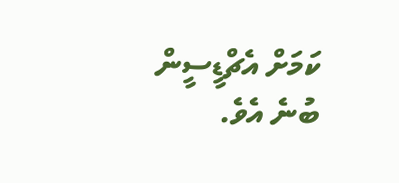ކަމަށް އެޗްޑީސީން ބުނެ އެވެ.